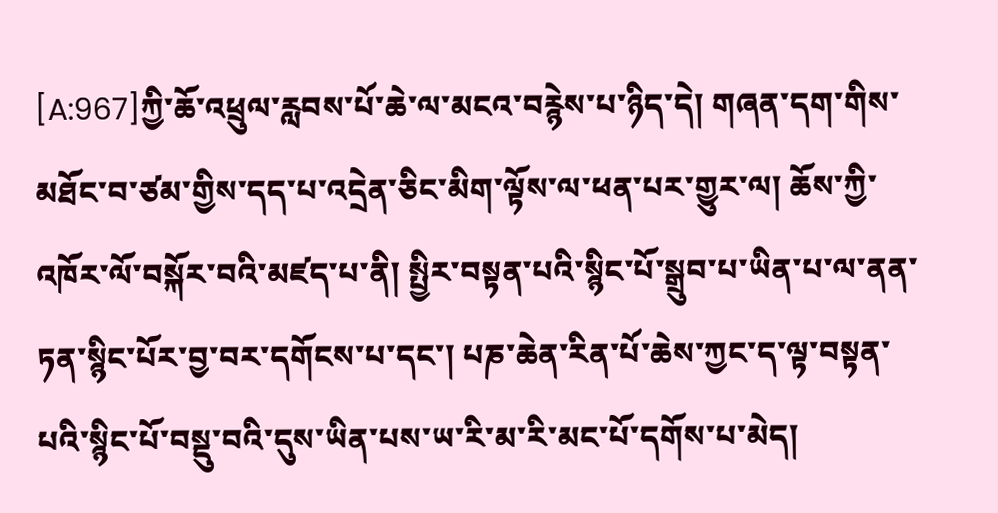[A:967]ཀྱི་ཆོ་འཕྲུལ་རླབས་པོ་ཆེ་ལ་མངའ་བརྙེས་པ་ཉིད་དེ། གཞན་དག་གིས་མཐོང་བ་ཙམ་གྱིས་དད་པ་འདྲེན་ཅིང་མིག་ལྟོས་ལ་ཕན་པར་གྱུར་ལ། ཆོས་ཀྱི་འཁོར་ལོ་བསྐོར་བའི་མཛད་པ་ནི། སྤྱིར་བསྟན་པའི་སྙིང་པོ་སྒྲུབ་པ་ཡིན་པ་ལ་ནན་ཏན་སྙིང་པོར་བྱ་བར་དགོངས་པ་དང་། པཎ་ཆེན་རིན་པོ་ཆེས་ཀྱང་ད་ལྟ་བསྟན་པའི་སྙིང་པོ་བསྡུ་བའི་དུས་ཡིན་པས་ཡ་རི་མ་རི་མང་པོ་དགོས་པ་མེད།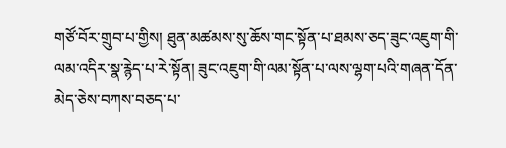གཙོ་བོར་གྲུབ་པ་གྱིས། ཐུན་མཚམས་སུ་ཆོས་གང་སྟོན་པ་ཐམས་ཅད་ཟུང་འཇུག་གི་ལམ་འདིར་སྣ་རྙེད་པ་རེ་སྟོན། ཟུང་འཇུག་གི་ལམ་སྟོན་པ་ལས་ལྷག་པའི་གཞན་དོན་མེད་ཅེས་བཀས་བཅད་པ་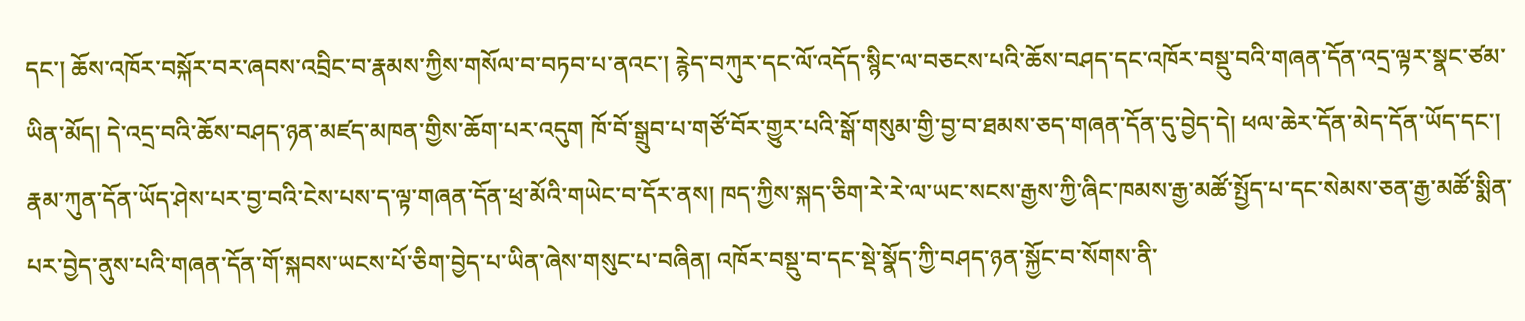དང་། ཆོས་འཁོར་བསྐོར་བར་ཞབས་འབྲིང་བ་རྣམས་ཀྱིས་གསོལ་བ་བཏབ་པ་ནའང་། རྙེད་བཀུར་དང་ལོ་འདོད་སྙིང་ལ་བཅངས་པའི་ཆོས་བཤད་དང་འཁོར་བསྡུ་བའི་གཞན་དོན་འདྲ་ལྟར་སྣང་ཙམ་ཡིན་མོད། དེ་འདྲ་བའི་ཆོས་བཤད་ཉན་མཛད་མཁན་གྱིས་ཆོག་པར་འདུག ཁོ་བོ་སྒྲུབ་པ་གཙོ་བོར་གྱུར་པའི་སྒོ་གསུམ་གྱི་བྱ་བ་ཐམས་ཅད་གཞན་དོན་དུ་བྱེད་དེ། ཕལ་ཆེར་དོན་མེད་དོན་ཡོད་དང་། རྣམ་ཀུན་དོན་ཡོད་ཤེས་པར་བྱ་བའི་ངེས་པས་ད་ལྟ་གཞན་དོན་ཕྲ་མོའི་གཡེང་བ་དོར་ནས། ཁད་ཀྱིས་སྐད་ཅིག་རེ་རེ་ལ་ཡང་སངས་རྒྱས་ཀྱི་ཞིང་ཁམས་རྒྱ་མཚོ་སྤྱོད་པ་དང་སེམས་ཅན་རྒྱ་མཚོ་སྨིན་པར་བྱེད་ནུས་པའི་གཞན་དོན་གོ་སྐབས་ཡངས་པོ་ཅིག་བྱེད་པ་ཡིན་ཞེས་གསུང་པ་བཞིན། འཁོར་བསྡུ་བ་དང་སྡེ་སྣོད་ཀྱི་བཤད་ཉན་སྐྱོང་བ་སོགས་ནི་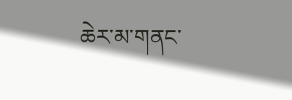ཆེར་མ་གནང་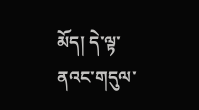མོད། དེ་ལྟ་ནའང་གདུལ་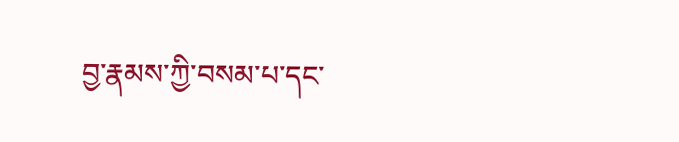བྱ་རྣམས་ཀྱི་བསམ་པ་དང་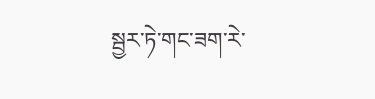སྦྱར་ཏེ་གང་ཟག་རེ་